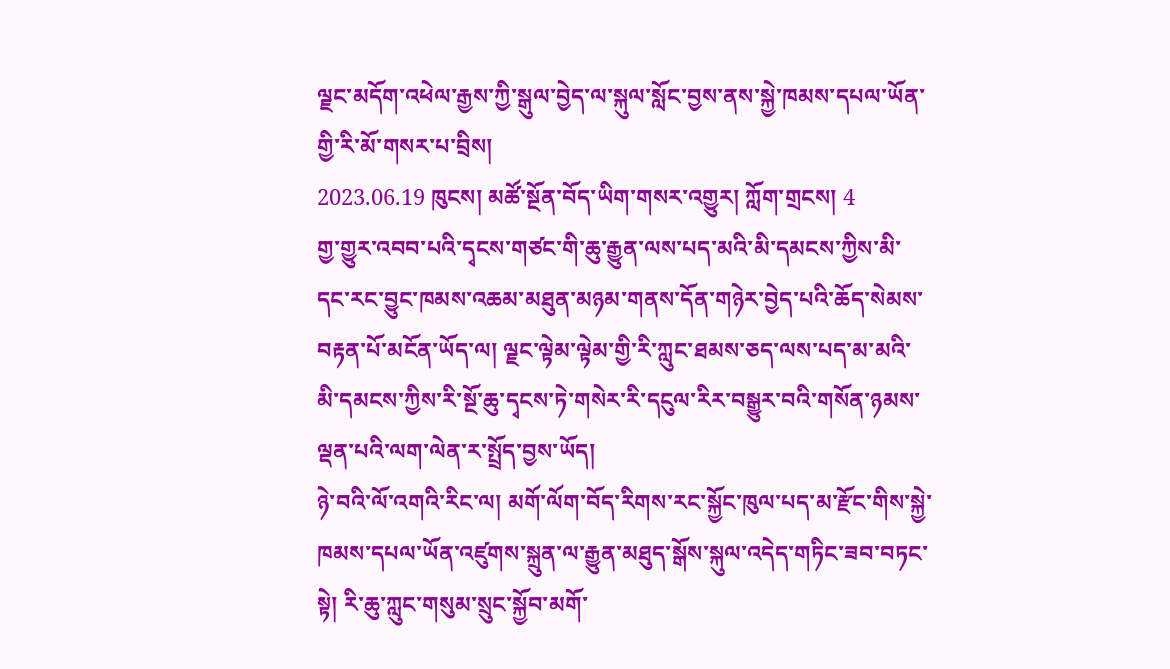ལྗང་མདོག་འཕེལ་རྒྱས་ཀྱི་སྒུལ་བྱེད་ལ་སྐུལ་སློང་བྱས་ནས་སྐྱེ་ཁམས་དཔལ་ཡོན་གྱི་རི་མོ་གསར་པ་བྲིས།
2023.06.19 ཁུངས། མཚོ་སྔོན་བོད་ཡིག་གསར་འགྱུར། ཀློག་གྲངས། 4
གྱ་གྱུར་འབབ་པའི་དྭངས་གཙང་གི་ཆུ་རྒྱུན་ལས་པད་མའི་མི་དམངས་ཀྱིས་མི་དང་རང་བྱུང་ཁམས་འཆམ་མཐུན་མཉམ་གནས་དོན་གཉེར་བྱེད་པའི་ཆོད་སེམས་བརྟན་པོ་མངོན་ཡོད་ལ། ལྗང་ལྟེམ་ལྟེམ་གྱི་རི་ཀླུང་ཐམས་ཅད་ལས་པད་མ་མའི་མི་དམངས་ཀྱིས་རི་སྔོ་ཆུ་དྭངས་ཏེ་གསེར་རི་དངུལ་རིར་བསྒྱུར་བའི་གསོན་ཉམས་ལྡན་པའི་ལག་ལེན་ར་སྤྲོད་བྱས་ཡོད།
ཉེ་བའི་ལོ་འགའི་རིང་ལ། མགོ་ལོག་བོད་རིགས་རང་སྐྱོང་ཁུལ་པད་མ་རྫོང་གིས་སྐྱེ་ཁམས་དཔལ་ཡོན་འཛུགས་སྐྲུན་ལ་རྒྱུན་མཐུད་སྒོས་སྐུལ་འདེད་གཏིང་ཟབ་བཏང་སྟེ། རི་ཆུ་ཀླུང་གསུམ་སྲུང་སྐྱོབ་མགོ་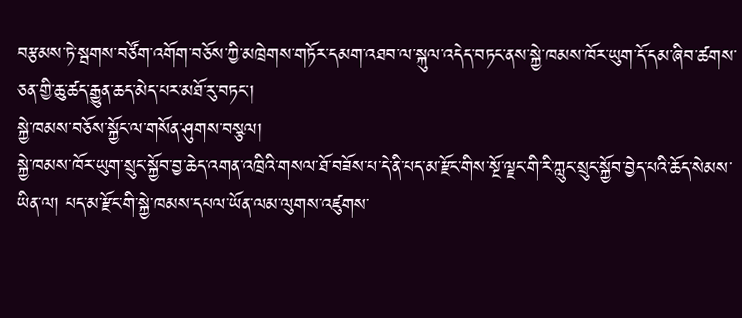བརྩམས་ཏེ་སྦགས་བཙོག་འགོག་བཅོས་ཀྱི་མཁྲེགས་གཏོར་དམག་འཐབ་ལ་སྐུལ་འདེད་བཏང་ནས་སྐྱེ་ཁམས་ཁོར་ཡུག་དོ་དམ་ཞིབ་ཚགས་ཅན་གྱི་ཆུ་ཚད་རྒྱུན་ཆད་མེད་པར་མཐོ་རུ་བཏང་།
སྐྱེ་ཁམས་བཅོས་སྐྱོང་ལ་གསོན་ཤུགས་བསྩལ།
སྐྱེ་ཁམས་ཁོར་ཡུག་སྲུང་སྐྱོབ་བྱ་ཆེད་འགན་འཁྲིའི་གསལ་ཐོ་བཟོས་པ་དེ་ནི་པད་མ་རྫོང་གིས་སྔོ་ལྗང་གི་རི་ཀླུང་སྲུང་སྐྱོབ་བྱེད་པའི་ཆོད་སེམས་ཡིན་ལ། པད་མ་རྫོང་གི་སྐྱེ་ཁམས་དཔལ་ཡོན་ལམ་ལུགས་འཛུགས་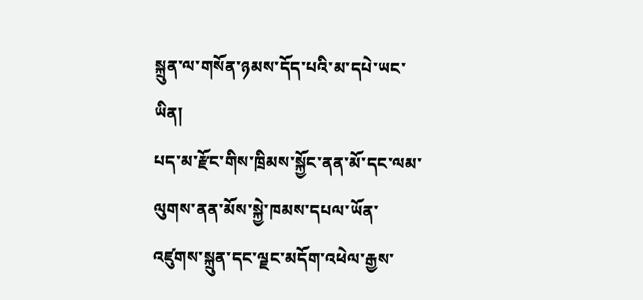སྐྲུན་ལ་གསོན་ཉམས་དོད་པའི་མ་དཔེ་ཡང་ཡིན།
པད་མ་རྫོང་གིས་ཁྲིམས་སྐྱོང་ནན་མོ་དང་ལམ་ལུགས་ནན་མོས་སྐྱེ་ཁམས་དཔལ་ཡོན་འཛུགས་སྐྲུན་དང་ལྗང་མདོག་འཕེལ་རྒྱས་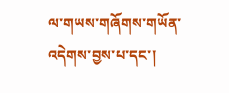ལ་གཡས་གཞོགས་གཡོན་འདེགས་བྱས་པ་དང་།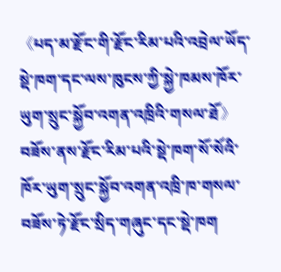《པད་མ་རྫོང་གི་རྫོང་རིམ་པའི་འབྲེལ་ཡོད་སྡེ་ཁག་དང་ལས་ཁུངས་ཀྱི་སྐྱེ་ཁམས་ཁོར་ཡུག་སྲུང་སྐྱོབ་འགན་འཁྲིའི་གསལ་ཐོ》བཟོས་ནས་རྫོང་རིམ་པའི་སྡེ་ཁག་སོ་སོའི་ཁོར་ཡུག་སྲུང་སྐྱོབ་འགན་འཁྲི་ཁ་གསལ་བཟོས་ཏེ་རྫོང་སྲིད་གཞུང་དང་སྡེ་ཁག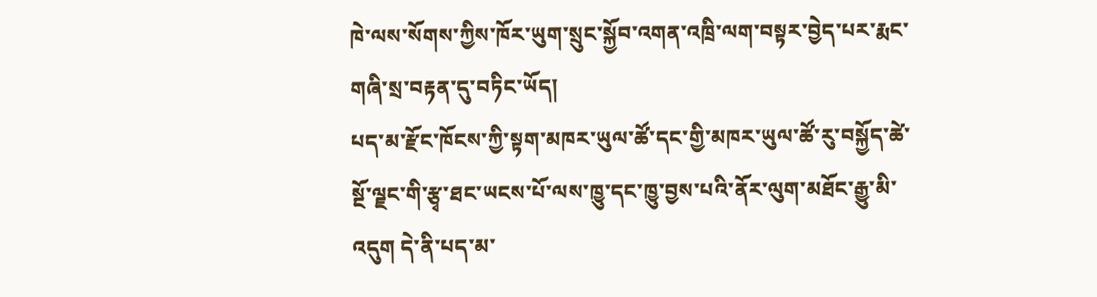ཁེ་ལས་སོགས་ཀྱིས་ཁོར་ཡུག་སྲུང་སྐྱོབ་འགན་འཁྲི་ལག་བསྟར་བྱེད་པར་རྨང་གཞི་སྲ་བརྟན་དུ་བཏིང་ཡོད།
པད་མ་རྫོང་ཁོངས་ཀྱི་སྟག་མཁར་ཡུལ་ཚོ་དང་གྱི་མཁར་ཡུལ་ཚོ་རུ་བསྐྱོད་ཚེ་སྔོ་ལྗང་གི་རྩྭ་ཐང་ཡངས་པོ་ལས་ཁྱུ་དང་ཁྱུ་བྱས་པའི་ནོར་ལུག་མཐོང་རྒྱུ་མི་འདུག དེ་ནི་པད་མ་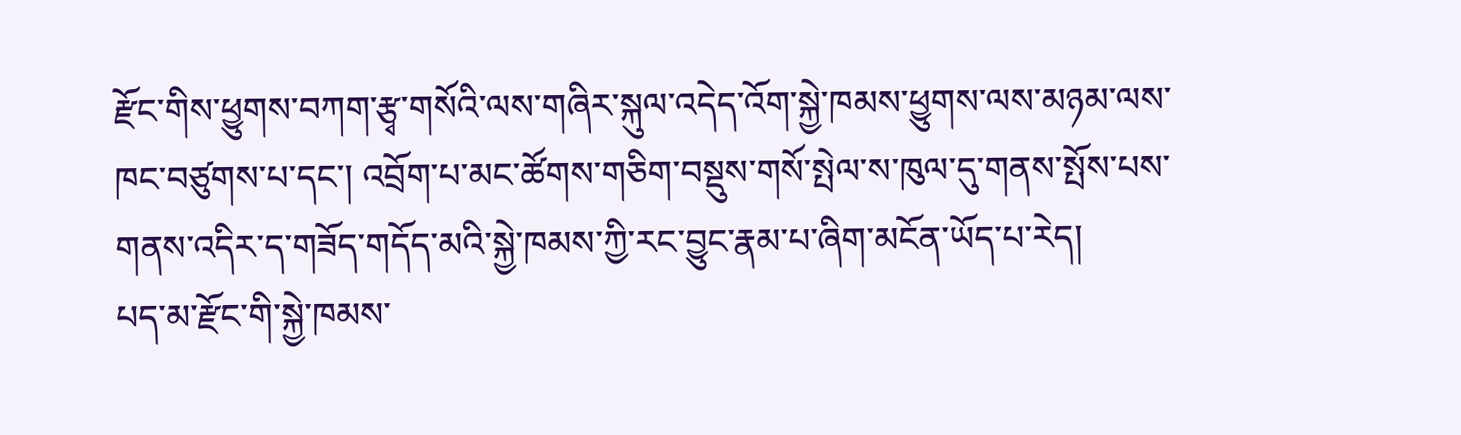རྫོང་གིས་ཕྱུགས་བཀག་རྩྭ་གསོའི་ལས་གཞིར་སྐུལ་འདེད་འོག་སྐྱེ་ཁམས་ཕྱུགས་ལས་མཉམ་ལས་ཁང་བཙུགས་པ་དང་། འབྲོག་པ་མང་ཚོགས་གཅིག་བསྡུས་གསོ་སྤེལ་ས་ཁུལ་དུ་གནས་སྤོས་པས་གནས་འདིར་ད་གཟོད་གདོད་མའི་སྐྱེ་ཁམས་ཀྱི་རང་བྱུང་རྣམ་པ་ཞིག་མངོན་ཡོད་པ་རེད།
པད་མ་རྫོང་གི་སྐྱེ་ཁམས་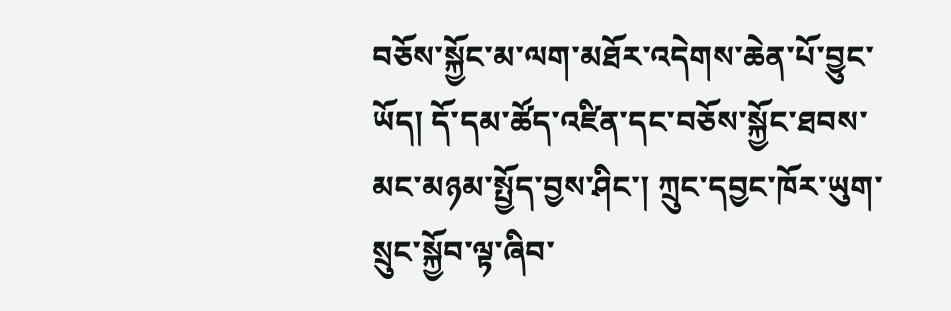བཅོས་སྐྱོང་མ་ལག་མཐོར་འདེགས་ཆེན་པོ་བྱུང་ཡོད། དོ་དམ་ཚོད་འཛིན་དང་བཅོས་སྐྱོང་ཐབས་མང་མཉམ་སྤྱོད་བྱས་ཤིང་། ཀྲུང་དབྱང་ཁོར་ཡུག་སྲུང་སྐྱོབ་ལྟ་ཞིབ་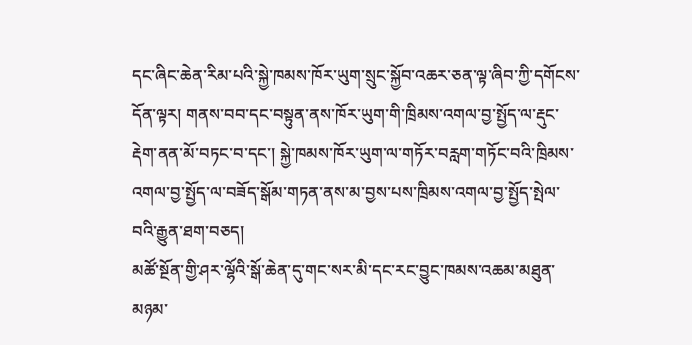དང་ཞིང་ཆེན་རིམ་པའི་སྐྱེ་ཁམས་ཁོར་ཡུག་སྲུང་སྐྱོབ་འཆར་ཅན་ལྟ་ཞིབ་ཀྱི་དགོངས་དོན་ལྟར། གནས་བབ་དང་བསྟུན་ནས་ཁོར་ཡུག་གི་ཁྲིམས་འགལ་བྱ་སྤྱོད་ལ་རྡུང་རྡེག་ནན་མོ་བཏང་བ་དང་། སྐྱེ་ཁམས་ཁོར་ཡུག་ལ་གཏོར་བརླག་གཏོང་བའི་ཁྲིམས་འགལ་བྱ་སྤྱོད་ལ་བཟོད་སྒོམ་གཏན་ནས་མ་བྱས་པས་ཁྲིམས་འགལ་བྱ་སྤྱོད་སྤེལ་བའི་རྒྱུན་ཐག་བཅད།
མཚོ་སྔོན་གྱི་ཤར་ལྷོའི་སྒོ་ཆེན་དུ་གང་སར་མི་དང་རང་བྱུང་ཁམས་འཆམ་མཐུན་མཉམ་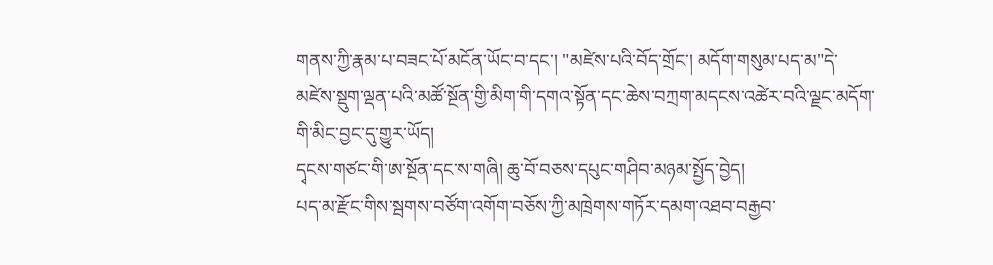གནས་ཀྱི་རྣམ་པ་བཟང་པོ་མངོན་ཡོང་བ་དང་། "མཛེས་པའི་བོད་གྲོང་། མདོག་གསུམ་པད་མ"དེ་མཛེས་སྡུག་ལྡན་པའི་མཚོ་སྔོན་གྱི་མིག་གི་དགའ་སྟོན་དང་ཆེས་བཀྲག་མདངས་འཚེར་བའི་ལྗང་མདོག་གི་མིང་བྱང་དུ་གྱུར་ཡོད།
དྭངས་གཙང་གི་ཨ་སྔོན་དང་ས་གཞི། ཆུ་བོ་བཅས་དཔུང་གཤིབ་མཉམ་སྤྱོད་བྱེད།
པད་མ་རྫོང་གིས་སྦགས་བཙོག་འགོག་བཅོས་ཀྱི་མཁྲེགས་གཏོར་དམག་འཐབ་བརྒྱབ་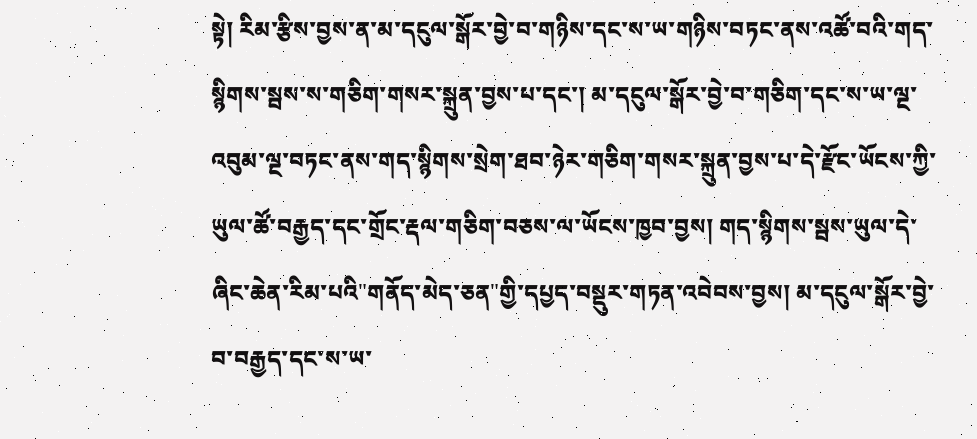སྟེ། རིམ་རྩིས་བྱས་ན་མ་དངུལ་སྒོར་བྱེ་བ་གཉིས་དང་ས་ཡ་གཉིས་བཏང་ནས་འཚོ་བའི་གད་སྙིགས་སྦས་ས་གཅིག་གསར་སྐྲུན་བྱས་པ་དང་། མ་དངུལ་སྒོར་བྱེ་བ་གཅིག་དང་ས་ཡ་ལྔ་འབུམ་ལྔ་བཏང་ནས་གད་སྙིགས་སྲེག་ཐབ་ཉེར་གཅིག་གསར་སྐྲུན་བྱས་པ་དེ་རྫོང་ཡོངས་ཀྱི་ཡུལ་ཚོ་བརྒྱད་དང་གྲོང་རྡལ་གཅིག་བཅས་ལ་ཡོངས་ཁྱབ་བྱས། གད་སྙིགས་སྦས་ཡུལ་དེ་ཞིང་ཆེན་རིམ་པའི"གནོད་མེད་ཅན"གྱི་དཔྱད་བསྡུར་གཏན་འབེབས་བྱས། མ་དངུལ་སྒོར་བྱེ་བ་བརྒྱད་དང་ས་ཡ་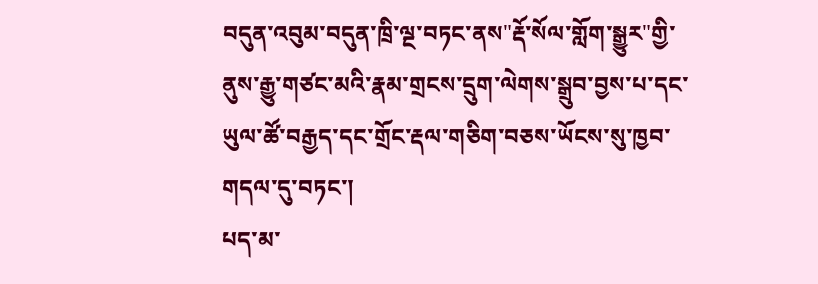བདུན་འབུམ་བདུན་ཁྲི་ལྔ་བཏང་ནས"རྡོ་སོལ་གློག་སྒྱུར"གྱི་ནུས་རྒྱུ་གཙང་མའི་རྣམ་གྲངས་དྲུག་ལེགས་སྒྲུབ་བྱས་པ་དང་ཡུལ་ཚོ་བརྒྱད་དང་གྲོང་རྡལ་གཅིག་བཅས་ཡོངས་སུ་ཁྱབ་གདལ་དུ་བཏང་།
པད་མ་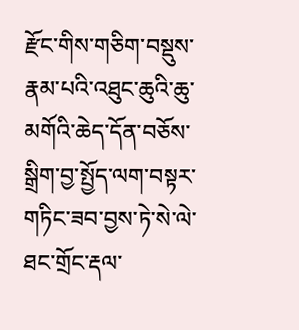རྫོང་གིས་གཅིག་བསྡུས་རྣམ་པའི་འཐུང་ཆུའི་ཆུ་མགོའི་ཆེད་དོན་བཅོས་སྒྲིག་བྱ་སྤྱོད་ལག་བསྟར་གཏིང་ཟབ་བྱས་ཏེ་སེ་ལེ་ཐང་གྲོང་རྡལ་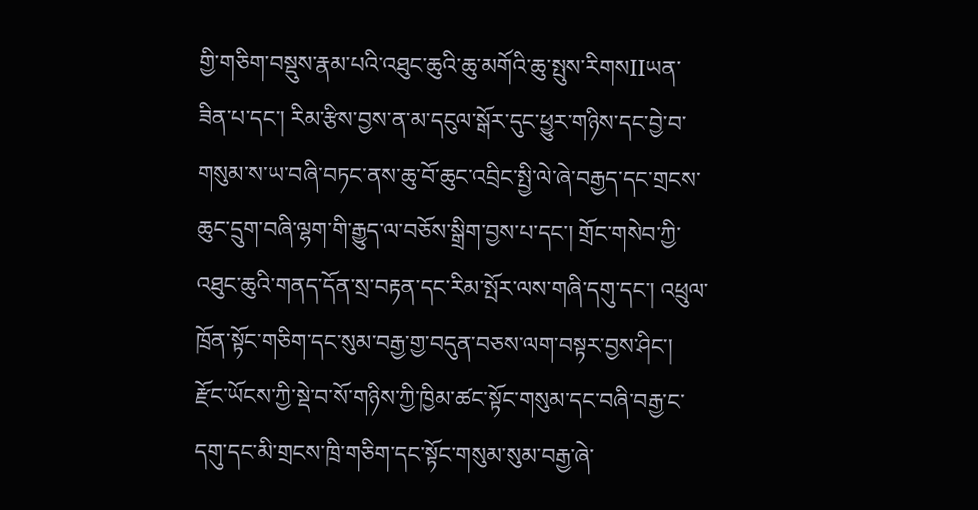གྱི་གཅིག་བསྡུས་རྣམ་པའི་འཐུང་ཆུའི་ཆུ་མགོའི་ཆུ་སྤུས་རིགསIIཡན་ཟིན་པ་དང་། རིམ་རྩིས་བྱས་ན་མ་དངུལ་སྒོར་དུང་ཕྱུར་གཉིས་དང་བྱེ་བ་གསུམ་ས་ཡ་བཞི་བཏང་ནས་ཆུ་བོ་ཆུང་འབྲིང་སྤྱི་ལེ་ཞེ་བརྒྱད་དང་གྲངས་ཆུང་དྲུག་བཞི་ལྷག་གི་རྒྱུད་ལ་བཅོས་སྒྲིག་བྱས་པ་དང་། གྲོང་གསེབ་ཀྱི་འཐུང་ཆུའི་གནད་དོན་སྲ་བརྟན་དང་རིམ་སྤོར་ལས་གཞི་དགུ་དང་། འཕྲུལ་ཁྲོན་སྟོང་གཅིག་དང་སུམ་བརྒྱ་གྱ་བདུན་བཅས་ལག་བསྟར་བྱས་ཤིང་། རྫོང་ཡོངས་ཀྱི་སྡེ་བ་སོ་གཉིས་ཀྱི་ཁྱིམ་ཚང་སྟོང་གསུམ་དང་བཞི་བརྒྱ་ང་དགུ་དང་མི་གྲངས་ཁྲི་གཅིག་དང་སྟོང་གསུམ་སུམ་བརྒྱ་ཞེ་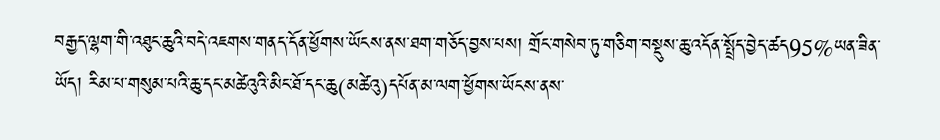བརྒྱད་ལྷག་གི་འཐུང་ཆུའི་བདེ་འཇགས་གནད་དོན་ཕྱོགས་ཡོངས་ནས་ཐག་གཅོད་བྱས་པས། གྲོང་གསེབ་ཏུ་གཅིག་བསྡུས་ཆུ་འདོན་སྤྲོད་བྱེད་ཚད95%ཡན་ཟིན་ཡོད། རིམ་པ་གསུམ་པའི་ཆུ་དང་མཚེའུའི་མིང་ཐོ་དང་ཆུ(མཚེའུ)དཔོན་མ་ལག་ཕྱོགས་ཡོངས་ནས་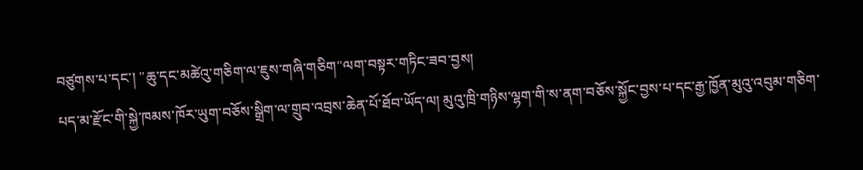བཙུགས་པ་དང་། "ཆུ་དང་མཚེའུ་གཅིག་ལ་ཇུས་གཞི་གཅིག"ལག་བསྟར་གཏིང་ཟབ་བྱས།
པད་མ་རྫོང་གི་སྐྱེ་ཁམས་ཁོར་ཡུག་བཅོས་སྒྲིག་ལ་གྲུབ་འབྲས་ཆེན་པོ་ཐོབ་ཡོད་ལ། མུའུ་ཁྲི་གཉིས་ལྷག་གི་ས་ནག་བཅོས་སྐྱོང་བྱས་པ་དང་རྒྱ་ཁྱོན་མུའུ་འབུམ་གཅིག་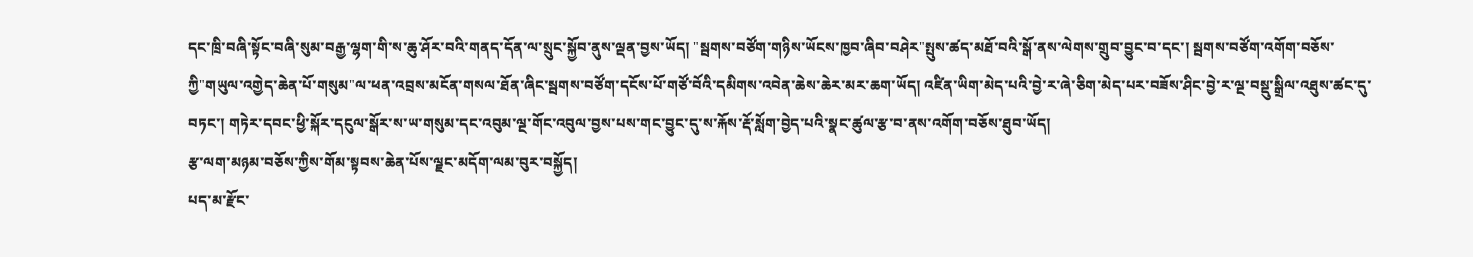དང་ཁྲི་བཞི་སྟོང་བཞི་སུམ་བརྒྱ་ལྷག་གི་ས་ཆུ་ཤོར་བའི་གནད་དོན་ལ་སྲུང་སྐྱོབ་ནུས་ལྡན་བྱས་ཡོད། "སྦགས་བཙོག་གཉིས་ཡོངས་ཁྱབ་ཞིབ་བཤེར"སྤུས་ཚད་མཐོ་བའི་སྒོ་ནས་ལེགས་གྲུབ་བྱུང་བ་དང་། སྦགས་བཙོག་འགོག་བཅོས་ཀྱི"གཡུལ་འགྱེད་ཆེན་པོ་གསུམ"ལ་ཕན་འབྲས་མངོན་གསལ་ཐོན་ཞིང་སྦགས་བཙོག་དངོས་པོ་གཙོ་བོའི་དམིགས་འབེན་ཆེས་ཆེར་མར་ཆག་ཡོད། འཛིན་ཡིག་མེད་པའི་བྱེ་ར་ཞེ་ཅིག་མེད་པར་བཟོས་ཤིང་བྱེ་ར་ལྔ་བསྡུ་སྒྲིལ་འཐུས་ཚང་དུ་བཏང་། གཏེར་དབང་ཕྱི་སྐོར་དངུལ་སྒོར་ས་ཡ་གསུམ་དང་འབུམ་ལྔ་གོང་འབུལ་བྱས་པས་གང་བྱུང་དུ་ས་རྐོས་རྡོ་སློག་བྱེད་པའི་སྣང་ཚུལ་རྩ་བ་ནས་འགོག་བཅོས་ཐུབ་ཡོད།
རྩ་ལག་མཉམ་བཅོས་ཀྱིས་གོམ་སྟབས་ཆེན་པོས་ལྗང་མདོག་ལམ་བུར་བསྐྱོད།
པད་མ་རྫོང་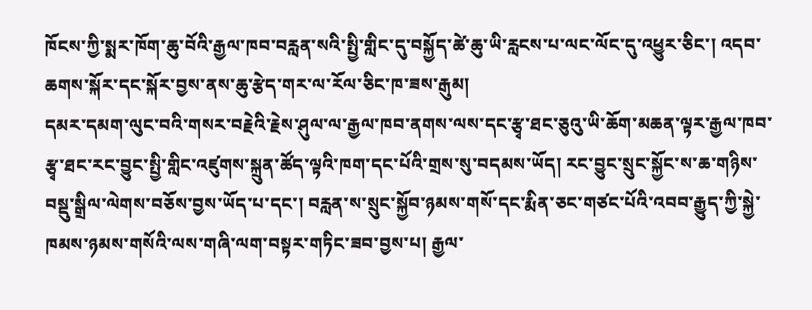ཁོངས་ཀྱི་སྨར་ཁོག་ཆུ་བོའི་རྒྱལ་ཁབ་བརླན་སའི་སྤྱི་གླིང་དུ་བསྐྱོད་ཚེ་ཆུ་ཡི་རླངས་པ་ལང་ལོང་དུ་འཕྱུར་ཅིང་། འདབ་ཆགས་སྐོར་དང་སྐོར་བྱས་ནས་ཆུ་རྩེད་གར་ལ་རོལ་ཅིང་ཁ་ཟས་རྒུམ།
དམར་དམག་ལུང་བའི་གསར་བརྗེའི་རྗེས་ཤུལ་ལ་རྒྱལ་ཁབ་ནགས་ལས་དང་རྩྭ་ཐང་ཅུའུ་ཡི་ཆོག་མཆན་ལྟར་རྒྱལ་ཁབ་རྩྭ་ཐང་རང་བྱུང་སྤྱི་གླིང་འཛུགས་སྐྲུན་ཚོད་ལྟའི་ཁག་དང་པོའི་གྲས་སུ་བདམས་ཡོད། རང་བྱུང་སྲུང་སྐྱོང་ས་ཆ་གཉིས་བསྡུ་སྒྲིལ་ལེགས་བཅོས་བྱས་ཡོད་པ་དང་། བརླན་ས་སྲུང་སྐྱོབ་ཉམས་གསོ་དང་རྨིན་ཅང་གཙང་པོའི་འབབ་རྒྱུད་ཀྱི་སྐྱེ་ཁམས་ཉམས་གསོའི་ལས་གཞི་ལག་བསྟར་གཏིང་ཟབ་བྱས་པ། རྒྱལ་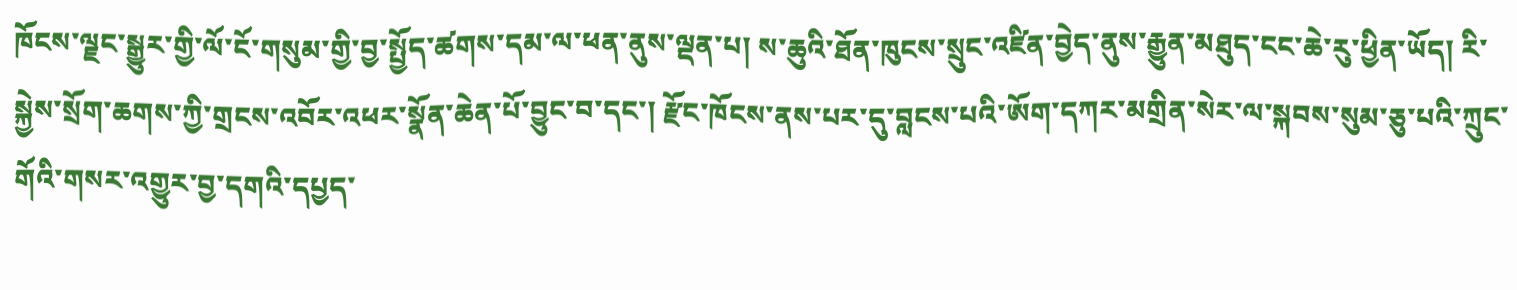ཁོངས་ལྗང་སྒྱུར་གྱི་ལོ་ངོ་གསུམ་གྱི་བྱ་སྤྱོད་ཚགས་དམ་ལ་ཕན་ནུས་ལྡན་པ། ས་ཆུའི་ཐོན་ཁུངས་སྲུང་འཛིན་བྱེད་ནུས་རྒྱུན་མཐུད་ངང་ཆེ་རུ་ཕྱིན་ཡོད། རི་སྐྱེས་སྲོག་ཆགས་ཀྱི་གྲངས་འབོར་འཕར་སྣོན་ཆེན་པོ་བྱུང་བ་དང་། རྫོང་ཁོངས་ནས་པར་དུ་བླངས་པའི་ཨོག་དཀར་མགྲིན་སེར་ལ་སྐབས་སུམ་ཅུ་པའི་ཀྲུང་གོའི་གསར་འགྱུར་བྱ་དགའི་དཔྱད་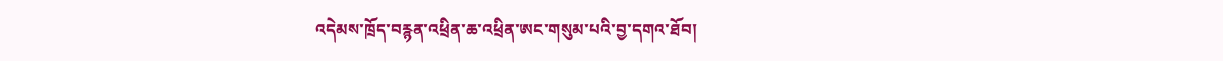འདེམས་ཁྲོད་བརྙན་འཕྲིན་ཆ་འཕྲིན་ཨང་གསུམ་པའི་བྱ་དགའ་ཐོབ།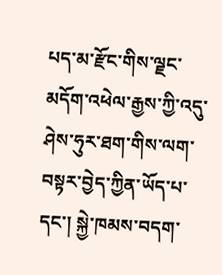པད་མ་རྫོང་གིས་ལྗང་མདོག་འཕེལ་རྒྱས་ཀྱི་འདུ་ཤེས་ཧུར་ཐག་གིས་ལག་བསྟར་བྱེད་ཀྱིན་ཡོད་པ་དང་། སྐྱེ་ཁམས་བདག་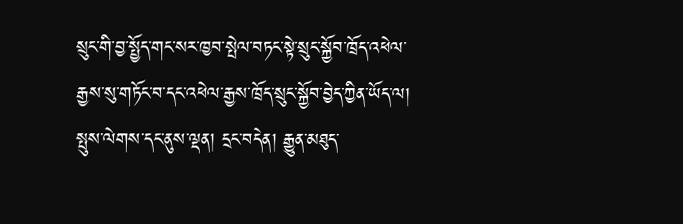སྲུང་གི་བྱ་སྤྱོད་གང་སར་ཁྱབ་སྤེལ་བཏང་སྟེ་སྲུང་སྐྱོབ་ཁྲོད་འཕེལ་རྒྱས་སུ་གཏོང་བ་དང་འཕེལ་རྒྱས་ཁྲོད་སྲུང་སྐྱོབ་བྱེད་ཀྱིན་ཡོད་ལ།  སྤུས་ལེགས་དང་ནུས་ལྡན། དྲང་བདེན། རྒྱུན་མཐུད་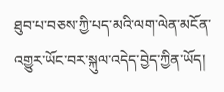ཐུབ་པ་བཅས་ཀྱི་པད་མའི་ལག་ལེན་མངོན་འགྱུར་ཡོང་བར་སྐུལ་འདེད་བྱེད་ཀྱིན་ཡོད།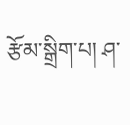རྩོམ་སྒྲིག་པ། ཤ་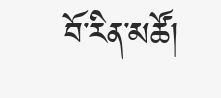བོ་རིན་མཚོ།